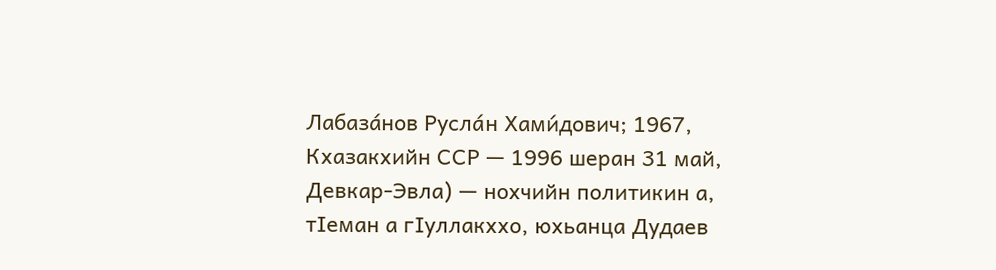Лабаза́нов Русла́н Хами́дович; 1967, Кхазакхийн ССР — 1996 шеран 31 май, Девкар-Эвла) — нохчийн политикин а, тӀеман а гӀуллакххо, юхьанца Дудаев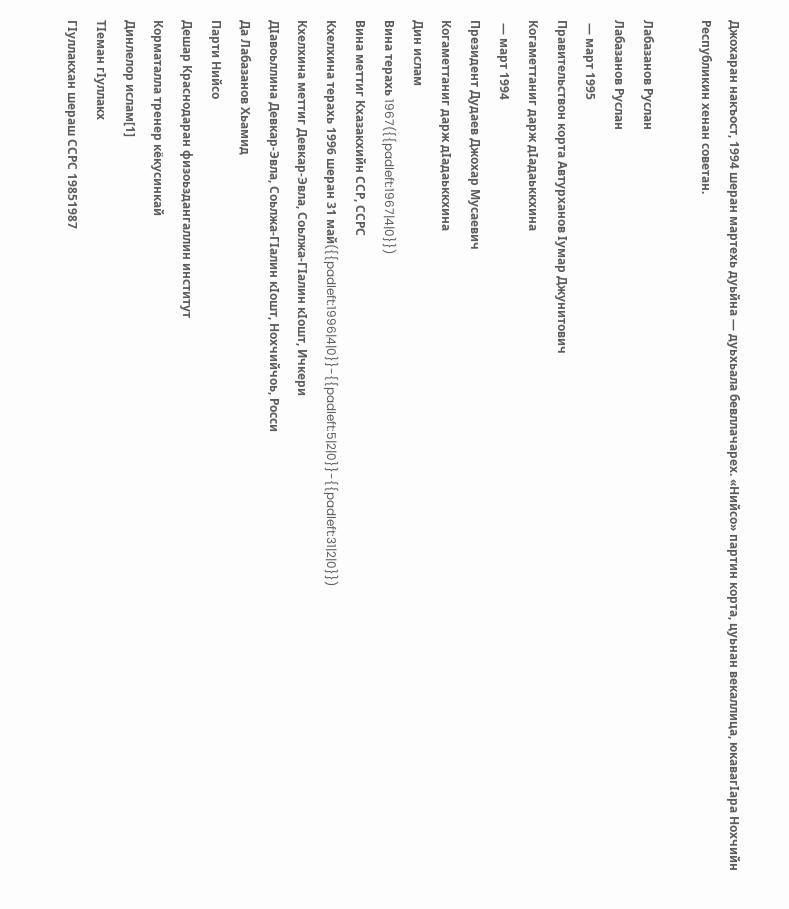Джохаран накъост, 1994 шеран мартехь дуьйна — дуьхьала бевллачарех. «Нийсо» партин корта, цуьнан векаллица, юкавагӀара Нохчийн Республикин хенан советан.

Лабазанов Руслан
Лабазанов Руслан
 — март 1995
Правительствон корта Автурханов Ӏумар Джунитович
Когаметтаниг дарж дӀадаьккхина
 — март 1994
Президент Дудаев Джохар Мусаевич
Когаметтаниг дарж дӀадаьккхина
Дин ислам
Вина терахь 1967({{padleft:1967|4|0}})
Вина меттиг Кхазакхийн ССР, ССРС
Кхелхина терахь 1996 шеран 31 май({{padleft:1996|4|0}}-{{padleft:5|2|0}}-{{padleft:31|2|0}})
Кхелхина меттиг Девкар-Эвла, Соьлжа-ГӀалин кӀошт, Ичкери
ДӀавоьллина Девкар-Эвла, Соьлжа-ГӀалин кӀошт, Нохчийчоь, Росси
Да Лабазанов Хьамид
Парти Нийсо
Дешар Краснодаран физоьздангаллин институт
Корматалла тренер кёкусинкай
Динлелор ислам[1]
ТӀеман гӀуллакх
ГӀуллакхан шераш ССРС 19851987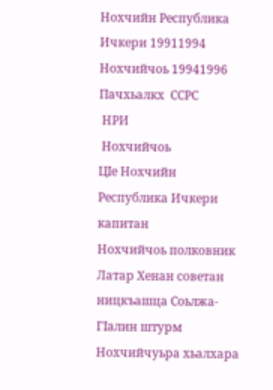Нохчийн Республика Ичкери 19911994
Нохчийчоь 19941996
Пачхьалкх  ССРС
 НРИ
 Нохчийчоь
ЦӀе Нохчийн Республика Ичкери капитан
Нохчийчоь полковник
Латар Хенан советан ницкъашца Соьлжа-ГӀалин штурм
Нохчийчуьра хьалхара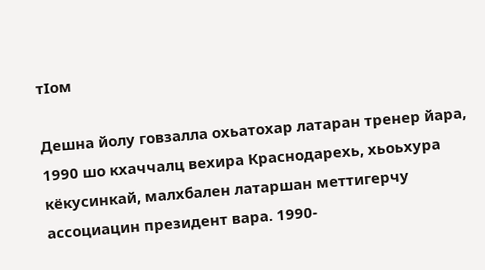тӀом

Дешна йолу говзалла охьатохар латаран тренер йара, 1990 шо кхаччалц вехира Краснодарехь, хьоьхура кёкусинкай, малхбален латаршан меттигерчу ассоциацин президент вара. 1990-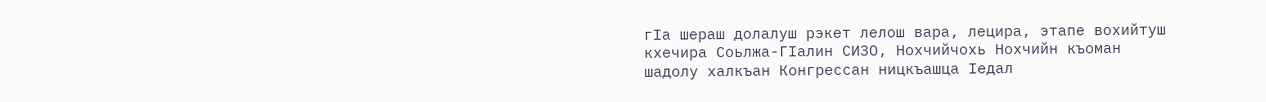гӀа шераш долалуш рэкет лелош вара, лецира, этапе вохийтуш кхечира Соьлжа-ГӀалин СИЗО, Нохчийчохь Нохчийн къоман шадолу халкъан Конгрессан ницкъашца Ӏедал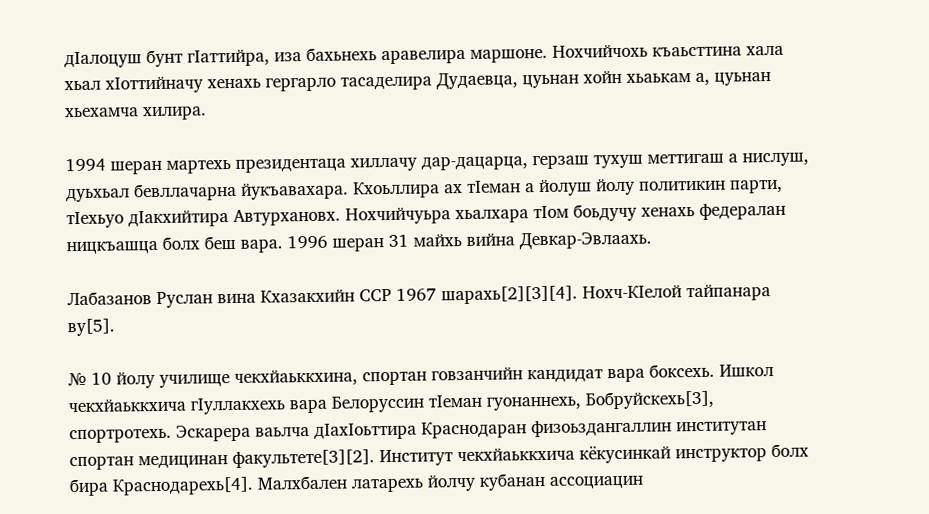дӀалоцуш бунт гӀаттийра, иза бахьнехь аравелира маршоне. Нохчийчохь къаьсттина хала хьал хӀоттийначу хенахь гергарло тасаделира Дудаевца, цуьнан хойн хьаькам а, цуьнан хьехамча хилира.

1994 шеран мартехь президентаца хиллачу дар-дацарца, герзаш тухуш меттигаш а нислуш, дуьхьал бевллачарна йукъавахара. Кхоьллира ах тӀеман а йолуш йолу политикин парти, тӀехьуо дӀакхийтира Автурхановх. Нохчийчуьра хьалхара тӀом боьдучу хенахь федералан ницкъашца болх беш вара. 1996 шеран 31 майхь вийна Девкар-Эвлаахь.

Лабазанов Руслан вина Кхазакхийн ССР 1967 шарахь[2][3][4]. Нохч-КIелой тайпанара ву[5].

№ 10 йолу училище чекхйаьккхина, спортан говзанчийн кандидат вара боксехь. Ишкол чекхйаьккхича гӀуллакхехь вара Белоруссин тIеман гуонаннехь, Бобруйскехь[3], спортротехь. Эскарера ваьлча дӀахӀоьттира Краснодаран физоьздангаллин институтан спортан медицинан факультете[3][2]. Институт чекхйаьккхича кёкусинкай инструктор болх бира Краснодарехь[4]. Малхбален латарехь йолчу кубанан ассоциацин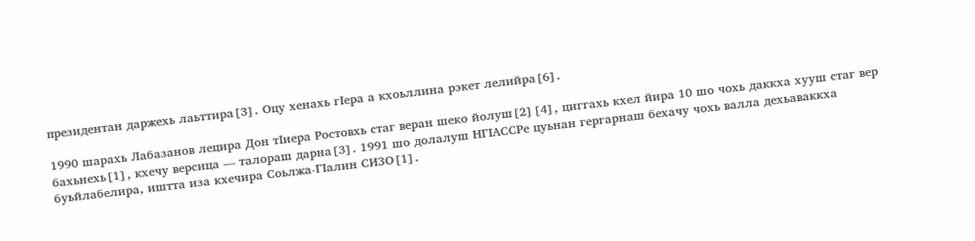президентан даржехь лаьттира[3]. Оцу хенахь гӀера а кхоьллина рэкет лелийра[6].

1990 шарахь Лабазанов лецира Дон тӀиера Ростовхь стаг веран шеко йолуш[2][4], циггахь кхел йира 10 шо чохь даккха хууш стаг вер бахьнехь[1], кхечу версица — талораш дарна[3]. 1991 шо долалуш НГIАССРе цуьнан гергарнаш бехачу чохь валла дехьаваккха буьйлабелира, иштта иза кхечира Соьлжа-ГӀалин СИЗО[1].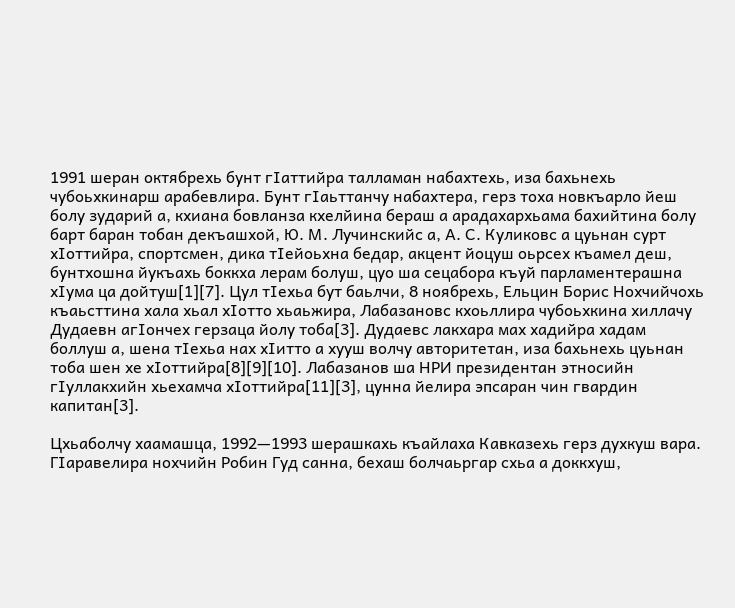1991 шеран октябрехь бунт гӀаттийра талламан набахтехь, иза бахьнехь чубоьхкинарш арабевлира. Бунт гӀаьттанчу набахтера, герз тоха новкъарло йеш болу зударий а, кхиана бовланза кхелйина бераш а арадахархьама бахийтина болу барт баран тобан декъашхой, Ю. М. Лучинскийс а, А. С. Куликовс а цуьнан сурт хӀоттийра, спортсмен, дика тӀейоьхна бедар, акцент йоцуш оьрсех къамел деш, бунтхошна йукъахь боккха лерам болуш, цуо ша сецабора къуй парламентерашна хӀума ца дойтуш[1][7]. Цул тӀехьа бут баьлчи, 8 ноябрехь, Ельцин Борис Нохчийчохь къаьсттина хала хьал хӀотто хьаьжира, Лабазановс кхоьллира чубоьхкина хиллачу Дудаевн агӀончех герзаца йолу тоба[3]. Дудаевс лакхара мах хадийра хадам боллуш а, шена тӀехьа нах хӀитто а хууш волчу авторитетан, иза бахьнехь цуьнан тоба шен хе хӀоттийра[8][9][10]. Лабазанов ша НРИ президентан этносийн гӀуллакхийн хьехамча хӀоттийра[11][3], цунна йелира эпсаран чин гвардин капитан[3].

Цхьаболчу хаамашца, 1992—1993 шерашкахь къайлаха Кавказехь герз духкуш вара. ГӀаравелира нохчийн Робин Гуд санна, бехаш болчаьргар схьа а доккхуш,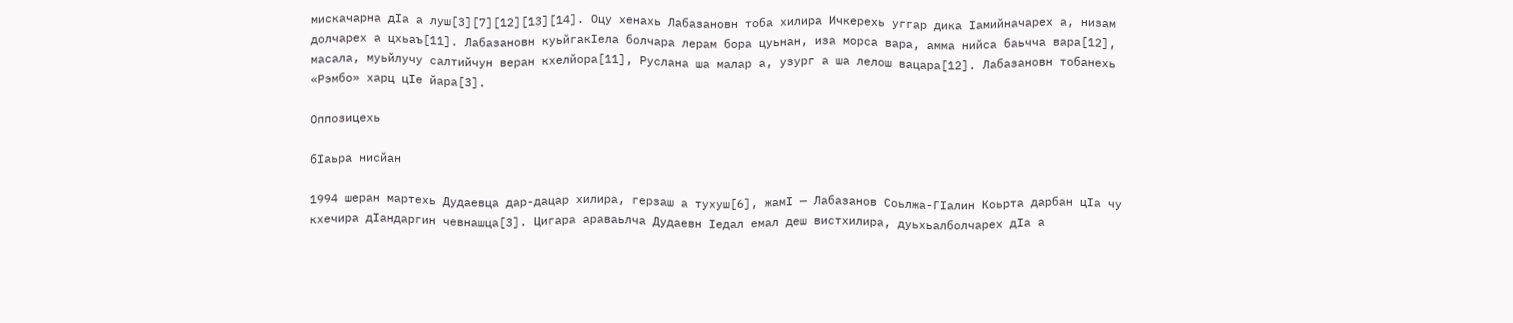мискачарна дӀа а луш[3][7][12][13][14]. Оцу хенахь Лабазановн тоба хилира Ичкерехь уггар дика Ӏамийначарех а, низам долчарех а цхьаъ[11]. Лабазановн куьйгакӀела болчара лерам бора цуьнан, иза морса вара, амма нийса баьчча вара[12], масала, муьйлучу салтийчун веран кхелйора[11], Руслана ша малар а, узург а ша лелош вацара[12]. Лабазановн тобанехь «Рэмбо» харц цӀе йара[3].

Оппозицехь

бӀаьра нисйан

1994 шеран мартехь Дудаевца дар-дацар хилира, герзаш а тухуш[6], жамӀ — Лабазанов Соьлжа-ГӀалин Коьрта дарбан цӀа чу кхечира дӀандаргин чевнашца[3]. Цигара араваьлча Дудаевн Ӏедал емал деш вистхилира, дуьхьалболчарех дӀа а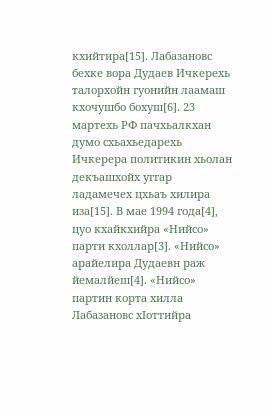кхийтира[15]. Лабазановс бехке вора Дудаев Ичкерехь талорхойн гуонийн лаамаш кхочушбо бохуш[6]. 23 мартехь РФ пачхьалкхан думо схьахьедарехь Ичкерера политикин хьолан декъашхойх уггар ладамечех цхьаъ хилира иза[15]. В мае 1994 года[4], цуо кхайкхийра «Нийсо» парти кхоллар[3]. «Нийсо» арайелира Дудаевн раж йемалйеш[4]. «Нийсо» партин корта хилла Лабазановс хӀоттийра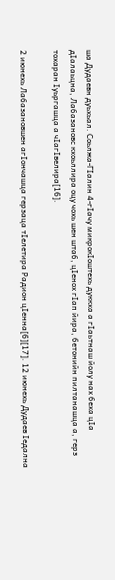ша Дудаевн дуьхьал. Соьлжа-ГӀалин 4-гӀачу микрокӀоштехь дуккха а гӀаьтнаш йолу нах беха цӀа дӀалаьцна, Лабазановс кхоьллира оцу чохь шен штаб, цӀенох гӀап йира, бетонийн пилтанашца а, герз тохаран Ӏуьргашца а чӀагӀвелира[16].

2 июнехь Лабазановшен агӀончашца герзаца тӀелетира Радион цӀенна[6][17]. 12 июнехь Дудаев Ӏедална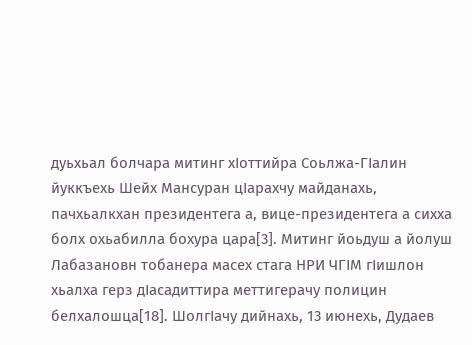дуьхьал болчара митинг хӀоттийра Соьлжа-ГӀалин йуккъехь Шейх Мансуран цӀарахчу майданахь, пачхьалкхан президентега а, вице-президентега а сихха болх охьабилла бохура цара[3]. Митинг йоьдуш а йолуш Лабазановн тобанера масех стага НРИ ЧГӀМ гӀишлон хьалха герз дӀасадиттира меттигерачу полицин белхалошца[18]. ШолгӀачу дийнахь, 13 июнехь, Дудаев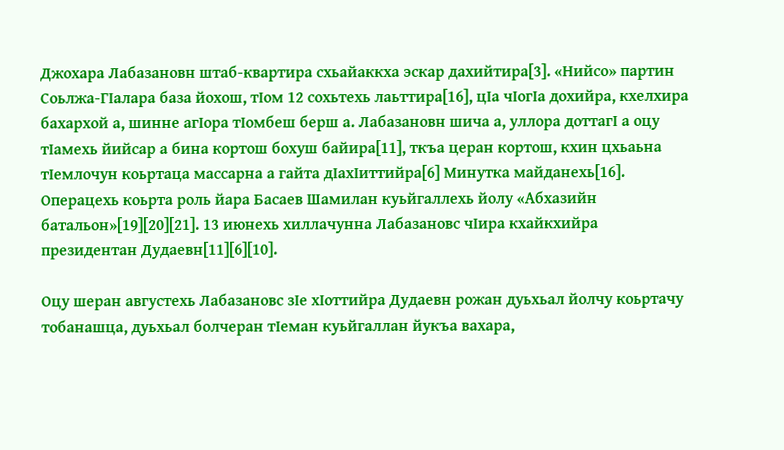Джохара Лабазановн штаб-квартира схьайаккха эскар дахийтира[3]. «Нийсо» партин Соьлжа-ГӀалара база йохош, тӀом 12 сохьтехь лаьттира[16], цӀа чӀогӀа дохийра, кхелхира бахархой а, шинне агӀора тӀомбеш берш а. Лабазановн шича а, уллора доттагӀ а оцу тӀамехь йийсар а бина кортош бохуш байира[11], ткъа церан кортош, кхин цхьаьна тӀемлочун коьртаца массарна а гайта дӀахӀиттийра[6] Минутка майданехь[16]. Операцехь коьрта роль йара Басаев Шамилан куьйгаллехь йолу «Абхазийн батальон»[19][20][21]. 13 июнехь хиллачунна Лабазановс чӀира кхайкхийра президентан Дудаевн[11][6][10].

Оцу шеран августехь Лабазановс зӀе хӀоттийра Дудаевн рожан дуьхьал йолчу коьртачу тобанашца, дуьхьал болчеран тӀеман куьйгаллан йукъа вахара,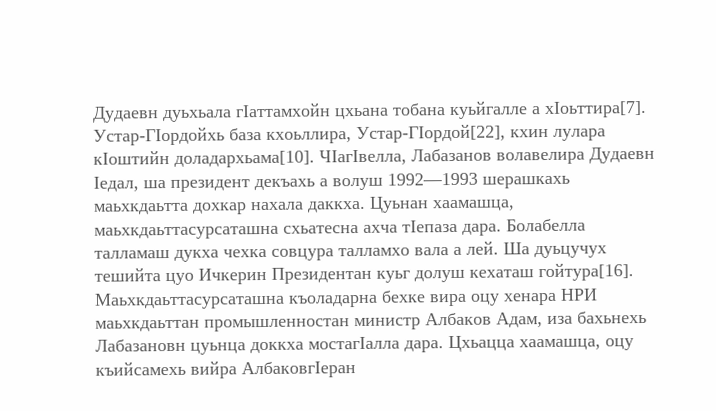Дудаевн дуьхьала гӀаттамхойн цхьана тобана куьйгалле а хӀоьттира[7]. Устар-ГӀордойхь база кхоьллира, Устар-ГIордой[22], кхин лулара кӀоштийн доладархьама[10]. ЧӀагӀвелла, Лабазанов волавелира Дудаевн Ӏедал, ша президент декъахь а волуш 1992—1993 шерашкахь маьхкдаьтта дохкар нахала даккха. Цуьнан хаамашца, маьхкдаьттасурсаташна схьатесна ахча тӀепаза дара. Болабелла талламаш дукха чехка совцура талламхо вала а лей. Ша дуьцучух тешийта цуо Ичкерин Президентан куьг долуш кехаташ гойтура[16]. Маьхкдаьттасурсаташна къоладарна бехке вира оцу хенара НРИ маьхкдаьттан промышленностан министр Албаков Адам, иза бахьнехь Лабазановн цуьнца доккха мостагӀалла дара. Цхьацца хаамашца, оцу къийсамехь вийра АлбаковгӀеран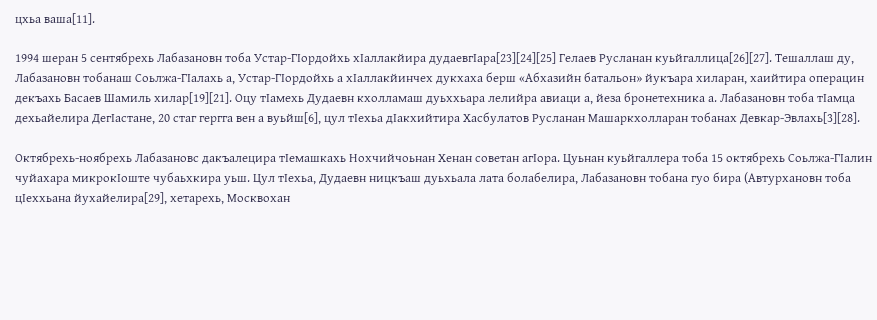цхьа ваша[11].

1994 шеран 5 сентябрехь Лабазановн тоба Устар-ГӀордойхь хӀаллакйира дудаевгӀара[23][24][25] Гелаев Русланан куьйгаллица[26][27]. Тешаллаш ду, Лабазановн тобанаш Соьлжа-ГӀалахь а, Устар-ГӀордойхь а хӀаллакйинчех дукхаха берш «Абхазийн батальон» йукъара хиларан, хаийтира операцин декъахь Басаев Шамиль хилар[19][21]. Оцу тӀамехь Дудаевн кхолламаш дуьххьара лелийра авиаци а, йеза бронетехника а. Лабазановн тоба тӀамца дехьайелира ДегIастане, 20 стаг гергга вен а вуьйш[6], цул тӀехьа дӀакхийтира Хасбулатов Русланан Машаркхолларан тобанах Девкар-Эвлахь[3][28].

Октябрехь-ноябрехь Лабазановс дакъалецира тӀемашкахь Нохчийчоьнан Хенан советан агӀора. Цуьнан куьйгаллера тоба 15 октябрехь Соьлжа-ГӀалин чуйахара микрокӀоште чубаьхкира уьш. Цул тӀехьа, Дудаевн ницкъаш дуьхьала лата болабелира, Лабазановн тобана гуо бира (Автурхановн тоба цӀеххьана йухайелира[29], хетарехь, Москвохан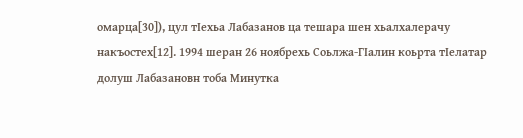омарца[30]), цул тӀехьа Лабазанов ца тешара шен хьалхалерачу накъостех[12]. 1994 шеран 26 ноябрехь Соьлжа-ГӀалин коьрта тӀелатар долуш Лабазановн тоба Минутка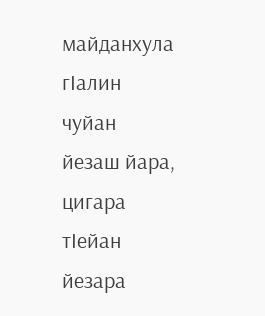майданхула гӀалин чуйан йезаш йара, цигара тӀейан йезара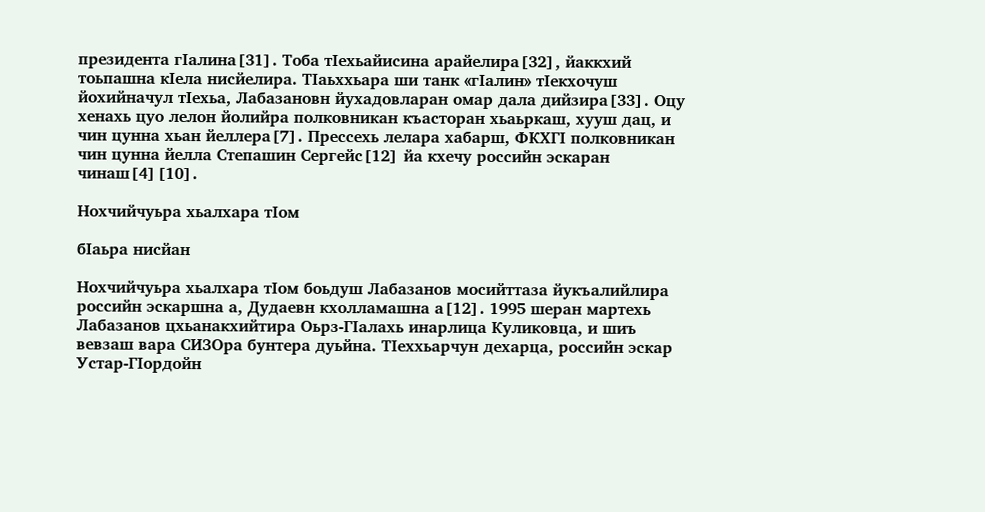президента гӀалина[31]. Тоба тӀехьайисина арайелира[32], йаккхий тоьпашна кӀела нисйелира. ТӀаьххьара ши танк «гӀалин» тӀекхочуш йохийначул тӀехьа, Лабазановн йухадовларан омар дала дийзира[33]. Оцу хенахь цуо лелон йолийра полковникан къасторан хьаьркаш, хууш дац, и чин цунна хьан йеллера[7]. Прессехь лелара хабарш, ФКХГI полковникан чин цунна йелла Степашин Сергейс[12] йа кхечу российн эскаран чинаш[4][10].

Нохчийчуьра хьалхара тӀом

бӀаьра нисйан

Нохчийчуьра хьалхара тӀом боьдуш Лабазанов мосийттаза йукъалийлира российн эскаршна а, Дудаевн кхолламашна а[12]. 1995 шеран мартехь Лабазанов цхьанакхийтира Оьрз-ГIалахь инарлица Куликовца, и шиъ вевзаш вара СИЗОра бунтера дуьйна. ТӀеххьарчун дехарца, российн эскар Устар-ГӀордойн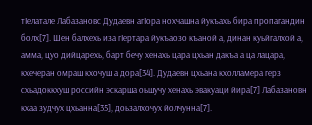тӀелатале Лабазановс Дудаевн агӀора нохчашна йукъахь бира пропагандин болх[7]. Шен балхехь иза гӀертара йукъаозо къаной а, динан куьйгалхой а, амма, цуо дийцарехь, барт бечу хенахь цара цхьан дакъа а ца лацара, кхечеран омраш кхочуш а дора[34]. Дудаевн цхьана кхолламера герз схьадоккхуш российн эскарша оьшучу хенахь эвакуаци йира[7] Лабазановн кхаа зудчух цхьанна[35], доьзалхочух йолчунна[7].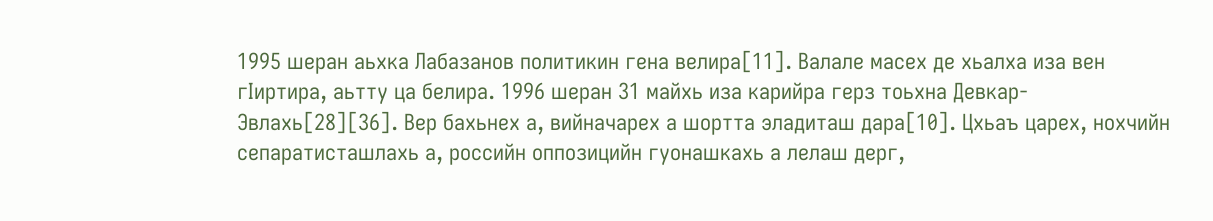1995 шеран аьхка Лабазанов политикин гена велира[11]. Валале масех де хьалха иза вен гӀиртира, аьтту ца белира. 1996 шеран 31 майхь иза карийра герз тоьхна Девкар-Эвлахь[28][36]. Вер бахьнех а, вийначарех а шортта эладиташ дара[10]. Цхьаъ царех, нохчийн сепаратисташлахь а, российн оппозицийн гуонашкахь а лелаш дерг,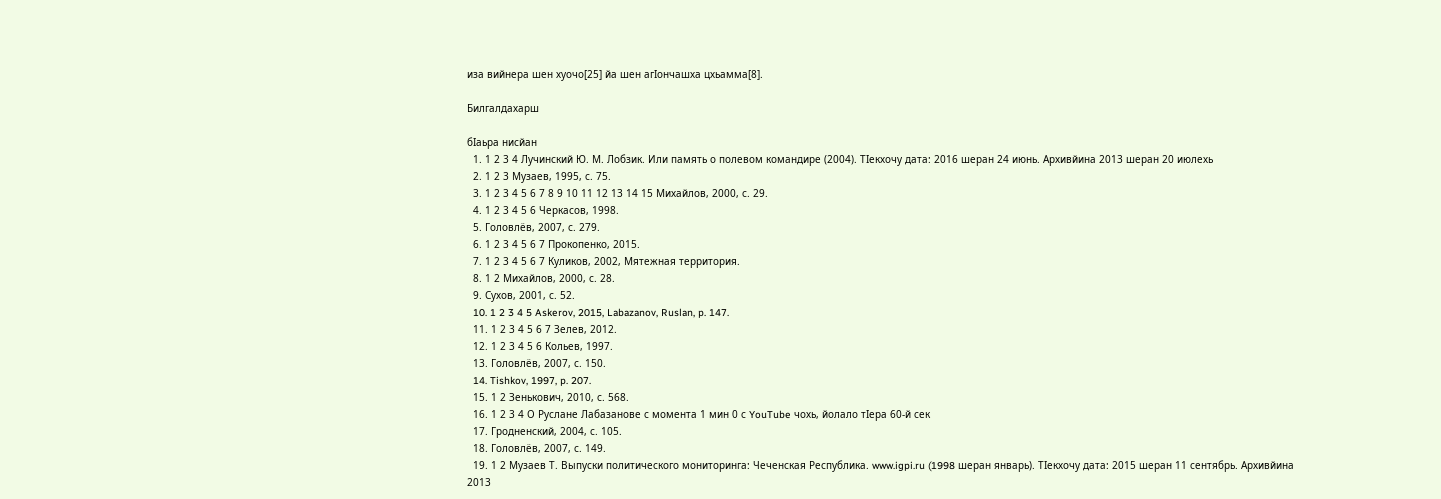иза вийнера шен хуочо[25] йа шен агӀончашха цхьамма[8].

Билгалдахарш

бӀаьра нисйан
  1. 1 2 3 4 Лучинский Ю. М. Лобзик. Или память о полевом командире (2004). ТӀекхочу дата: 2016 шеран 24 июнь. Архивйина 2013 шеран 20 июлехь
  2. 1 2 3 Музаев, 1995, с. 75.
  3. 1 2 3 4 5 6 7 8 9 10 11 12 13 14 15 Михайлов, 2000, с. 29.
  4. 1 2 3 4 5 6 Черкасов, 1998.
  5. Головлёв, 2007, с. 279.
  6. 1 2 3 4 5 6 7 Прокопенко, 2015.
  7. 1 2 3 4 5 6 7 Куликов, 2002, Мятежная территория.
  8. 1 2 Михайлов, 2000, с. 28.
  9. Сухов, 2001, с. 52.
  10. 1 2 3 4 5 Askerov, 2015, Labazanov, Ruslan, p. 147.
  11. 1 2 3 4 5 6 7 Зелев, 2012.
  12. 1 2 3 4 5 6 Кольев, 1997.
  13. Головлёв, 2007, с. 150.
  14. Tishkov, 1997, p. 207.
  15. 1 2 Зенькович, 2010, с. 568.
  16. 1 2 3 4 О Руслане Лабазанове с момента 1 мин 0 с YouTube чохь, йолало тӀера 60-й сек
  17. Гродненский, 2004, с. 105.
  18. Головлёв, 2007, с. 149.
  19. 1 2 Музаев Т. Выпуски политического мониторинга: Чеченская Республика. www.igpi.ru (1998 шеран январь). ТӀекхочу дата: 2015 шеран 11 сентябрь. Архивйина 2013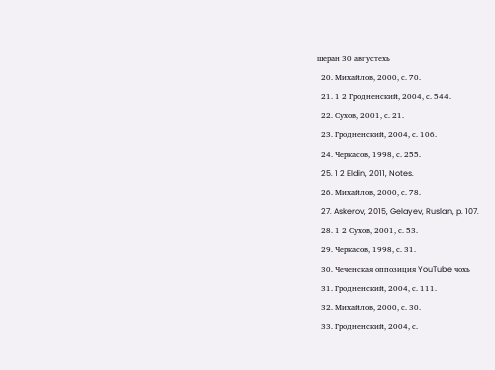шеран 30 августехь
  20. Михайлов, 2000, с. 70.
  21. 1 2 Гродненский, 2004, с. 544.
  22. Сухов, 2001, с. 21.
  23. Гродненский, 2004, с. 106.
  24. Черкасов, 1998, с. 255.
  25. 1 2 Eldin, 2011, Notes.
  26. Михайлов, 2000, с. 78.
  27. Askerov, 2015, Gelayev, Ruslan, p. 107.
  28. 1 2 Сухов, 2001, с. 53.
  29. Черкасов, 1998, с. 31.
  30. Чеченская оппозиция YouTube чохь
  31. Гродненский, 2004, с. 111.
  32. Михайлов, 2000, с. 30.
  33. Гродненский, 2004, с.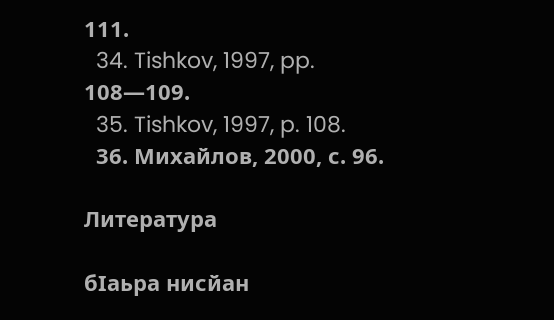111.
  34. Tishkov, 1997, pp. 108—109.
  35. Tishkov, 1997, p. 108.
  36. Михайлов, 2000, с. 96.

Литература

бӀаьра нисйан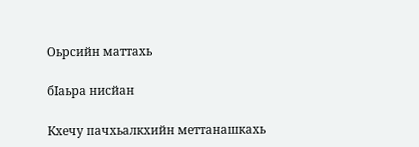Оьрсийн маттахь

бӀаьра нисйан

Кхечу пачхьалкхийн меттанашкахь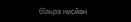бӀаьра нисйан